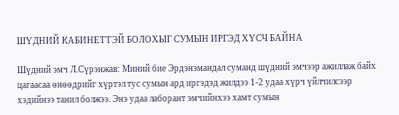ШҮДНИЙ КАБИНЕТТЭЙ БОЛОХЫГ СУМЫН ИРГЭД ХҮСЧ БАЙНА

Шүдний эмч Л.Сүрэнжав: Миний бие Эрдэнэмандал суманд шүдний эмчээр ажиллаж байх цагаасаа өнөөдрийг хүртэл тус сумын ард иргэдэд жилдээ 1-2 удаа хүрч үйлчилсээр хэдийнээ танил болжээ. Энэ удаа лаборант эмчийнхээ хамт сумын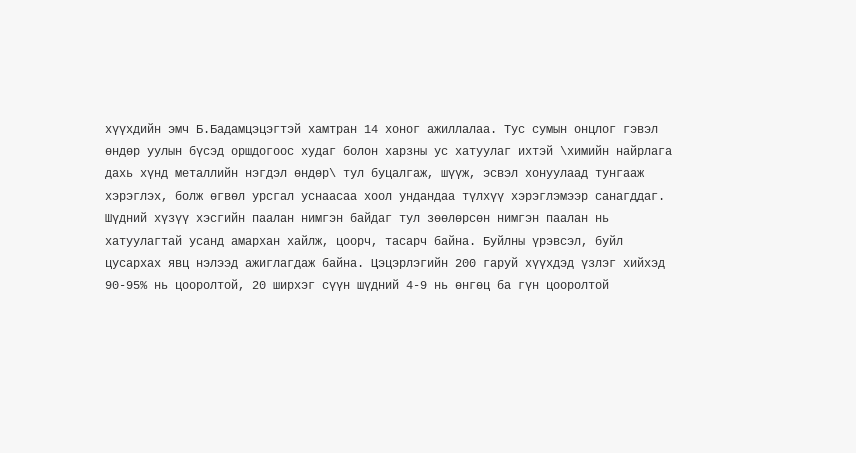хүүхдийн эмч Б.Бадамцэцэгтэй хамтран 14 хоног ажиллалаа. Тус сумын онцлог гэвэл өндөр уулын бүсэд оршдогоос худаг болон харзны ус хатуулаг ихтэй \химийн найрлага дахь хүнд металлийн нэгдэл өндөр\ тул буцалгаж, шүүж, эсвэл хонуулаад тунгааж хэрэглэх, болж өгвөл урсгал уснаасаа хоол ундандаа түлхүү хэрэглэмээр санагддаг. Шүдний хүзүү хэсгийн паалан нимгэн байдаг тул зөөлөрсөн нимгэн паалан нь хатуулагтай усанд амархан хайлж, цоорч, тасарч байна. Буйлны үрэвсэл, буйл цусархах явц нэлээд ажиглагдаж байна. Цэцэрлэгийн 200 гаруй хүүхдэд үзлэг хийхэд 90-95% нь цооролтой, 20 ширхэг сүүн шүдний 4-9 нь өнгөц ба гүн цооролтой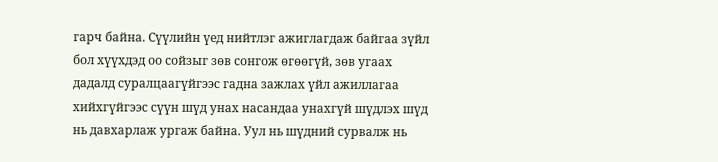гарч байна. Сүүлийн үед нийтлэг ажиглагдаж байгаа зүйл бол хүүхдэд оо сойзыг зөв сонгож өгөөгүй, зөв угаах дадалд суралцаагүйгээс гадна зажлах үйл ажиллагаа хийхгүйгээс сүүн шүд унах насандаа унахгүй шүдлэх шүд нь давхарлаж ургаж байна. Уул нь шүдний сурвалж нь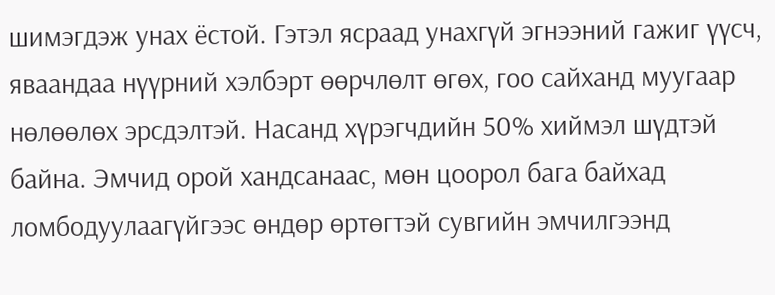шимэгдэж унах ёстой. Гэтэл ясраад унахгүй эгнээний гажиг үүсч, яваандаа нүүрний хэлбэрт өөрчлөлт өгөх, гоо сайханд муугаар нөлөөлөх эрсдэлтэй. Насанд хүрэгчдийн 50% хиймэл шүдтэй байна. Эмчид орой хандсанаас, мөн цоорол бага байхад ломбодуулаагүйгээс өндөр өртөгтэй сувгийн эмчилгээнд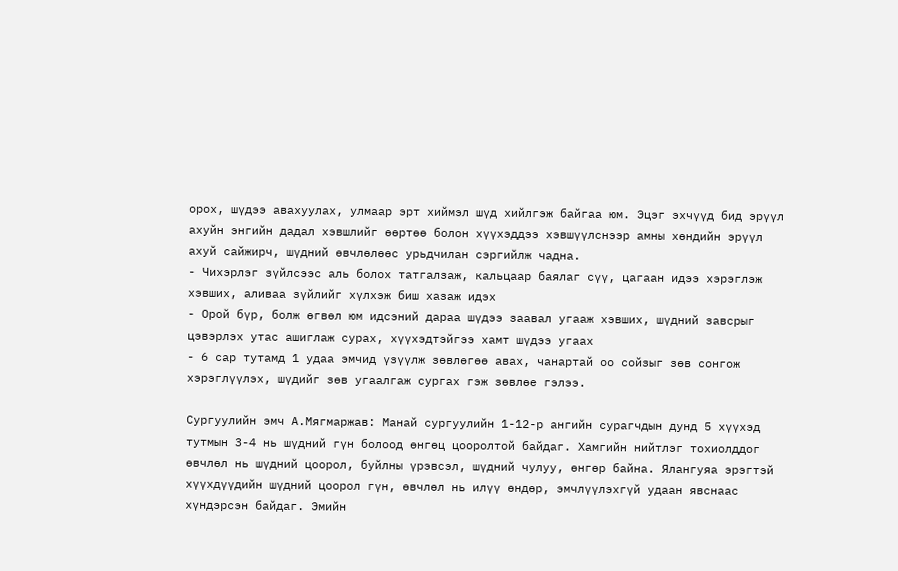орох, шүдээ авахуулах, улмаар эрт хиймэл шүд хийлгэж байгаа юм. Эцэг эхчүүд бид эрүүл ахуйн энгийн дадал хэвшлийг өөртөө болон хүүхэддээ хэвшүүлснээр амны хөндийн эрүүл ахуй сайжирч, шүдний өвчлөлөөс урьдчилан сэргийлж чадна.
- Чихэрлэг зүйлсээс аль болох татгалзаж, кальцаар баялаг сүү, цагаан идээ хэрэглэж хэвших, аливаа зүйлийг хүлхэж биш хазаж идэх
- Орой бүр, болж өгвөл юм идсэний дараа шүдээ заавал угааж хэвших, шүдний завсрыг цэвэрлэх утас ашиглаж сурах, хүүхэдтэйгээ хамт шүдээ угаах
- 6 сар тутамд 1 удаа эмчид үзүүлж зөвлөгөө авах, чанартай оо сойзыг зөв сонгож хэрэглүүлэх, шүдийг зөв угаалгаж сургах гэж зөвлөе гэлээ.

Сургуулийн эмч А.Мягмаржав: Манай сургуулийн 1-12-р ангийн сурагчдын дунд 5 хүүхэд тутмын 3-4 нь шүдний гүн болоод өнгөц цооролтой байдаг. Хамгийн нийтлэг тохиолддог өвчлөл нь шүдний цоорол, буйлны үрэвсэл, шүдний чулуу, өнгөр байна. Ялангуяа эрэгтэй хүүхдүүдийн шүдний цоорол гүн, өвчлөл нь илүү өндөр, эмчлүүлэхгүй удаан явснаас хүндэрсэн байдаг. Эмийн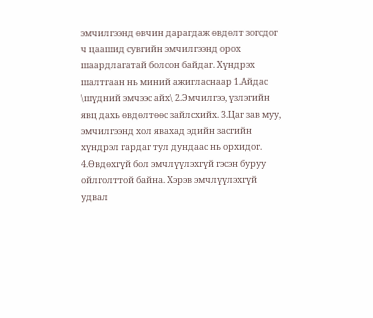эмчилгээнд өвчин дарагдаж өвдөлт зогсдог ч цаашид сувгийн эмчилгээнд орох шаардлагатай болсон байдаг. Хүндрэх шалтгаан нь миний ажигласнаар 1.Айдас \шүдний эмчээс айх\ 2.Эмчилгээ, үзлэгийн явц дахь өвдөлтөөс зайлсхийх. 3.Цаг зав муу, эмчилгээнд хол явахад эдийн засгийн хүндрэл гардаг тул дундаас нь орхидог. 4.Өвдөхгүй бол эмчлүүлэхгүй гэсэн буруу ойлголттой байна. Хэрэв эмчлүүлэхгүй удвал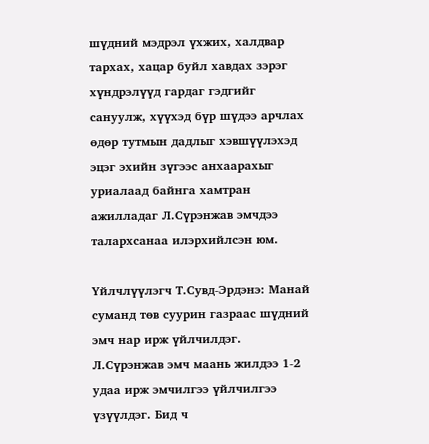шүдний мэдрэл үхжих, халдвар тархах, хацар буйл хавдах зэрэг хүндрэлүүд гардаг гэдгийг сануулж, хүүхэд бүр шүдээ арчлах өдөр тутмын дадлыг хэвшүүлэхэд эцэг эхийн зүгээс анхаарахыг уриалаад байнга хамтран ажилладаг Л.Сүрэнжав эмчдээ талархсанаа илэрхийлсэн юм.

Үйлчлүүлэгч Т.Сувд-Эрдэнэ: Манай суманд төв суурин газраас шүдний эмч нар ирж үйлчилдэг. Л.Сүрэнжав эмч маань жилдээ 1-2 удаа ирж эмчилгээ үйлчилгээ үзүүлдэг. Бид ч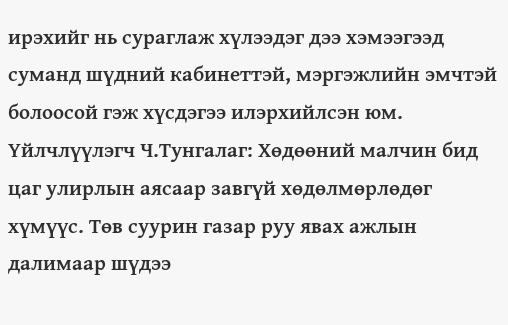ирэхийг нь сураглаж хүлээдэг дээ хэмээгээд суманд шүдний кабинеттэй, мэргэжлийн эмчтэй болоосой гэж хүсдэгээ илэрхийлсэн юм.
Үйлчлүүлэгч Ч.Тунгалаг: Хөдөөний малчин бид цаг улирлын аясаар завгүй хөдөлмөрлөдөг хүмүүс. Төв суурин газар руу явах ажлын далимаар шүдээ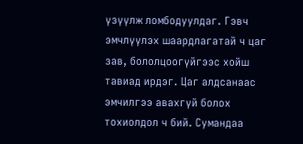үзүүлж ломбодуулдаг. Гэвч эмчлүүлэх шаардлагатай ч цаг зав, бололцоогүйгээс хойш тавиад ирдэг. Цаг алдсанаас эмчилгээ авахгүй болох тохиолдол ч бий. Сумандаа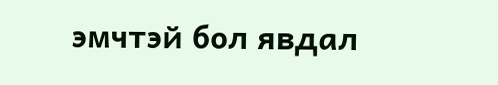эмчтэй бол явдал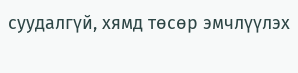суудалгүй, хямд төсөр эмчлүүлэх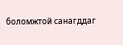боломжтой санагддаг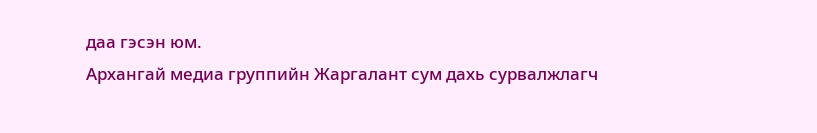даа гэсэн юм.
Архангай медиа группийн Жаргалант сум дахь сурвалжлагч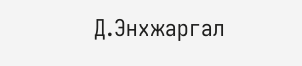Д.Энхжаргал